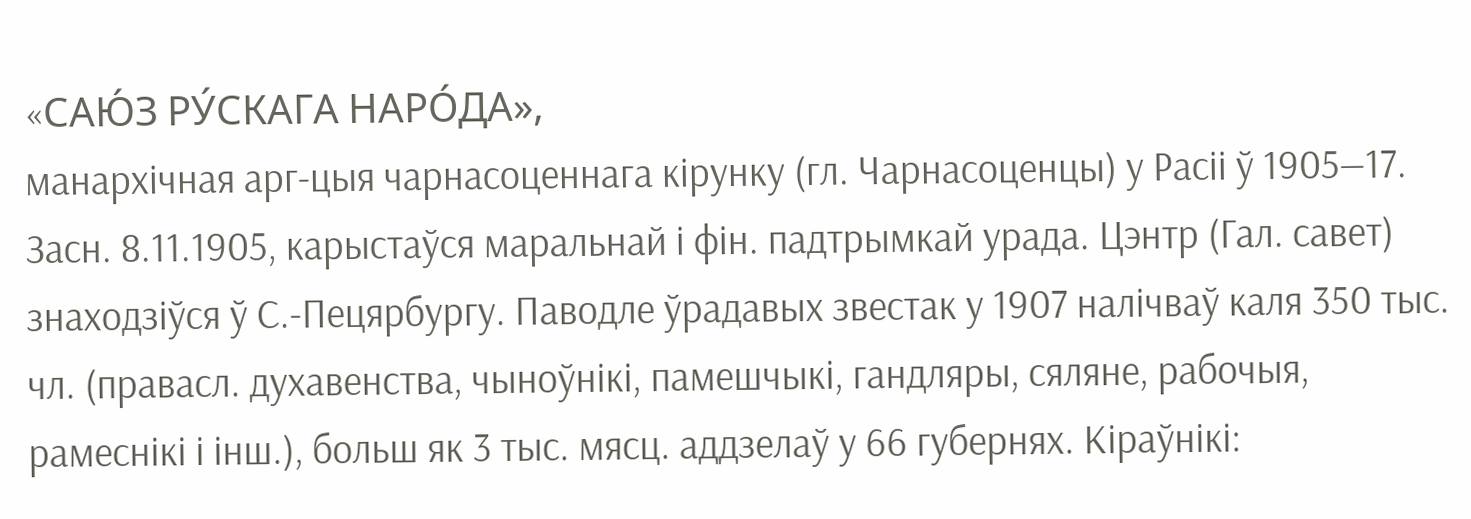«САЮ́З РУ́СКАГА НАРО́ДА»,
манархічная арг-цыя чарнасоценнага кірунку (гл. Чарнасоценцы) у Расіі ў 1905—17. Засн. 8.11.1905, карыстаўся маральнай і фін. падтрымкай урада. Цэнтр (Гал. савет) знаходзіўся ў С.-Пецярбургу. Паводле ўрадавых звестак у 1907 налічваў каля 350 тыс. чл. (правасл. духавенства, чыноўнікі, памешчыкі, гандляры, сяляне, рабочыя, рамеснікі і інш.), больш як 3 тыс. мясц. аддзелаў у 66 губернях. Кіраўнікі: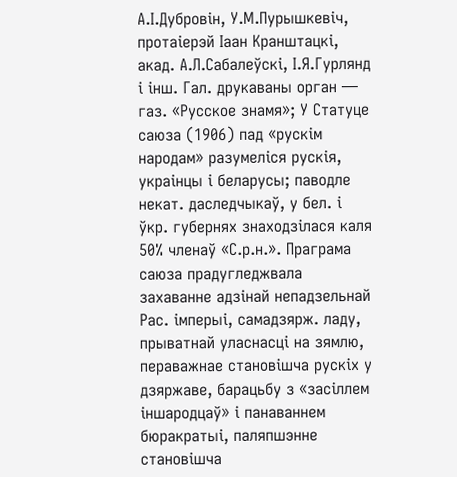А.І.Дубровін, У.М.Пурышкевіч, протаіерэй Іаан Кранштацкі, акад. А.Л.Сабалеўскі, І.Я.Гурлянд і інш. Гал. друкаваны орган — газ. «Русское знамя»; У Статуце саюза (1906) пад «рускім народам» разумеліся рускія, украінцы і беларусы; паводле некат. даследчыкаў, у бел. і ўкр. губернях знаходзілася каля 50% членаў «С.р.н.». Праграма саюза прадугледжвала захаванне адзінай непадзельнай Рас. імперыі, самадзярж. ладу, прыватнай уласнасці на зямлю, пераважнае становішча рускіх у дзяржаве, барацьбу з «засіллем іншародцаў» і панаваннем бюракратыі, паляпшэнне становішча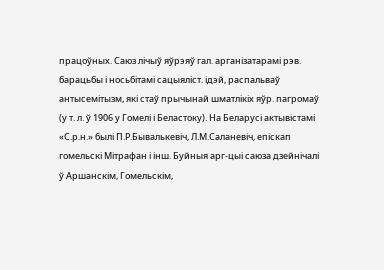працоўных. Саюз лічыў яўрэяў гал. арганізатарамі рэв. барацьбы і носьбітамі сацыяліст. ідэй, распальваў антысемітызм, які стаў прычынай шматлікіх яўр. пагромаў (у т. л. ў 1906 у Гомелі і Беластоку). На Беларусі актывістамі «С.р.н.» былі П.Р.Бывалькевіч, Л.М.Саланевіч, епіскап гомельскі Мітрафан і інш. Буйныя арг-цыі саюза дзейнічалі ў Аршанскім, Гомельскім,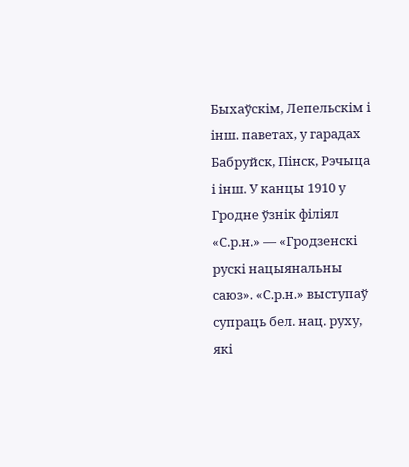Быхаўскім, Лепельскім і інш. паветах, у гарадах Бабруйск, Пінск, Рэчыца і інш. У канцы 1910 у Гродне ўзнік філіял «С.р.н.» — «Гродзенскі рускі нацыянальны саюз». «С.р.н.» выступаў супраць бел. нац. руху, які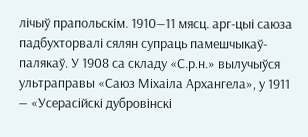лічыў прапольскім. 1910—11 мясц. арг-цыі саюза падбухторвалі сялян супраць памешчыкаў-палякаў. У 1908 са складу «С.р.н.» вылучыўся ультраправы «Саюз Міхаіла Архангела», у 1911 — «Усерасійскі дубровінскі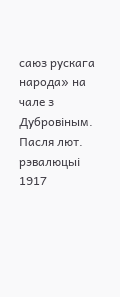саюз рускага народа» на чале з Дубровіным. Пасля лют. рэвалюцыі 1917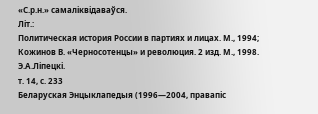«С.р.н.» самаліквідаваўся.
Літ.:
Политическая история России в партиях и лицах. М., 1994;
Кожинов В. «Черносотенцы» и революция. 2 изд. М., 1998.
Э.А.Ліпецкі.
т. 14, с. 233
Беларуская Энцыклапедыя (1996—2004, правапіс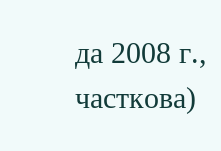да 2008 г., часткова)